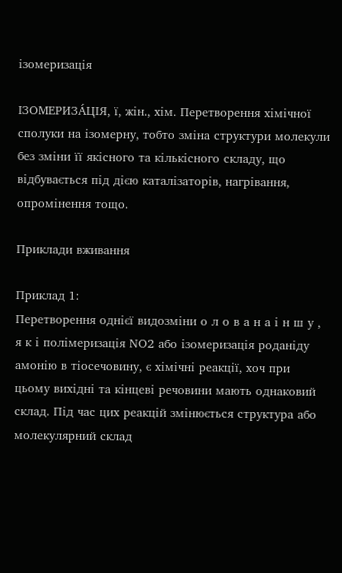ізомеризація

ІЗОМЕРИЗА́ЦІЯ, ї, жін., хім. Перетворення хімічної сполуки на ізомерну, тобто зміна структури молекули без зміни її якісного та кількісного складу, що відбувається під дією каталізаторів, нагрівання, опромінення тощо.

Приклади вживання

Приклад 1:
Перетворення однієї видозміни о л о в а н а і н ш у , я к і полімеризація NО2 або ізомеризація роданіду амонію в тіосечовину, є хімічні реакції, хоч при цьому вихідні та кінцеві речовини мають однаковий склад. Під час цих реакцій змінюється структура або молекулярний склад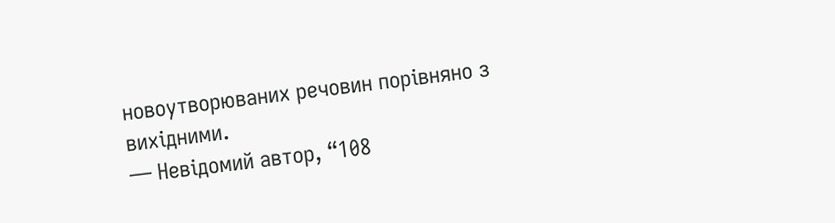новоутворюваних речовин порівняно з вихідними.
— Невідомий автор, “108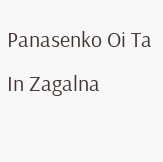Panasenko Oi Ta In Zagalna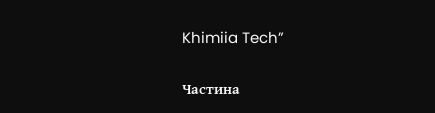Khimiia Tech”

Частина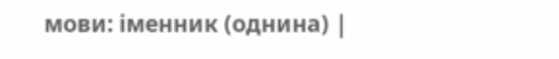мови: іменник (однина) |